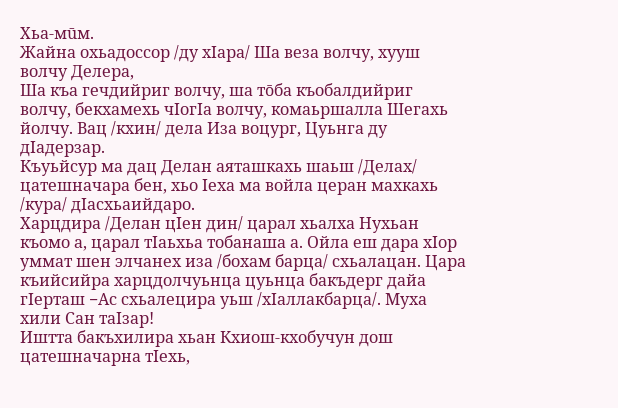Хьа-мūм.
Жайна охьадоссор /ду хIара/ Ша веза волчу‚ хууш волчу Делера,
Ша къа гечдийриг волчу‚ ша тōба къобалдийриг волчу‚ бекхамехь чIогIа волчу, комаьршалла Шегахь йолчу. Вац /кхин/ дела Иза воцург‚ Цуьнга ду дIадерзар.
Къуьйсур ма дац Делан аяташкахь шаьш /Делах/ цатешначара бен‚ хьо Iеха ма войла церан махкахь /кура/ дIасхьаийдаро.
Харцдира /Делан цIен дин/ царал хьалха Нухьан къомо а‚ царал тIаьхьа тобанаша а. Ойла еш дара хIор уммат шен элчанех иза /бохам барца/ схьалацан. Цара къийсийра харцдолчуьнца цуьнца бакъдерг дайа гIерташ −Ас схьалецира уьш /хIаллакбарца/. Муха хили Сан таIзар!
Иштта бакъхилира хьан Кхиош-кхобучун дош цатешначарна тIехь‚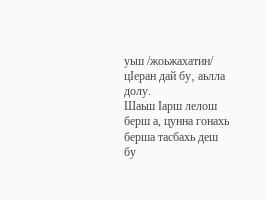уьш /жоьжахатин/ цIеран дай бу‚ аьлла долу.
Шаьш Iарш лелош берш а, цунна гонахь берша тасбахь деш бу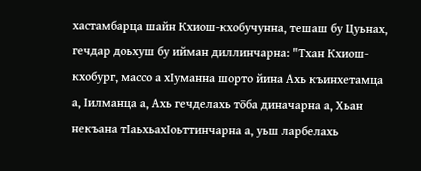хастамбарца шайн Кхиош-кхобучунна‚ тешаш бу Цуьнах‚ гечдар доьхуш бу ийман диллинчарна: "Тхан Кхиош-кхобург‚ массо а хIуманна шорто йина Ахь къинхетамца а‚ Iилманца а‚ Ахь гечделахь тōба диначарна а‚ Хьан некъана тIаьхьахIоьттинчарна а‚ уьш ларбелахь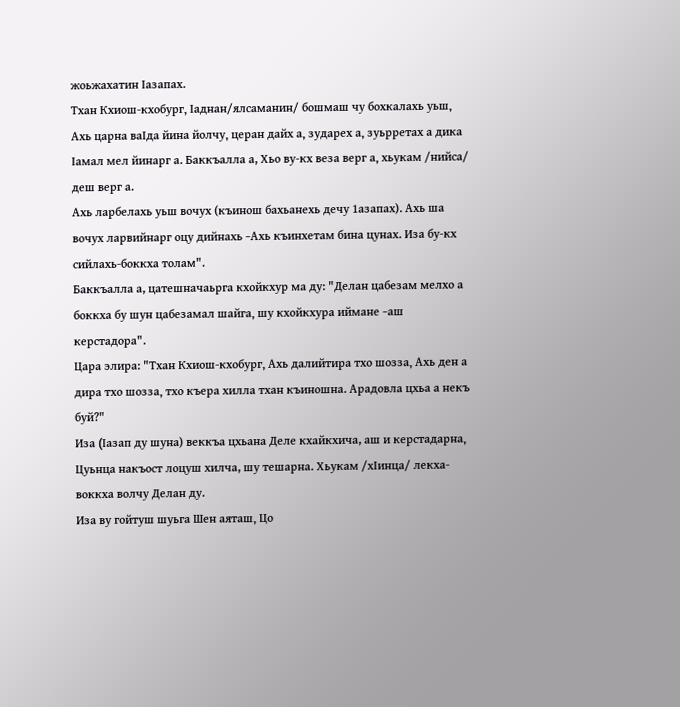жоьжахатин Iазапах.
Тхан Кхиош-кхобург‚ Iаднан/ялсаманин/ бошмаш чу бохкалахь уьш‚ Ахь царна ваIда йина йолчу‚ церан дайх а‚ зударех а‚ зуьрретах а дика Iамал мел йинарг а. Баккъалла а, Хьо ву-кх веза верг а‚ хьукам /нийса/ деш верг а.
Ахь ларбелахь уьш вочух (къинош бахьанехь дечу 1азапах). Ахь ша вочух ларвийнарг оцу дийнахь −Ахь къинхетам бина цунах. Иза бу-кх сийлахь-боккха толам".
Баккъалла а, цатешначаьрга кхойкхур ма ду: "Делан цабезам мелхо а боккха бу шун цабезамал шайга‚ шу кхойкхура иймане −аш керстадора".
Цара элира: "Тхан Кхиош-кхобург‚ Ахь далийтира тхо шозза‚ Ахь ден а дира тхо шозза‚ тхо къера хилла тхан къиношна. Арадовла цхьа а некъ буй?"
Иза (Iазап ду шуна) веккъа цхьана Деле кхайкхича, аш и керстадарна‚ Цуьнца накъост лоцуш хилча, шу тешарна. Хьукам /хIинца/ лекха-воккха волчу Делан ду.
Иза ву гойтуш шуьга Шен аяташ‚ Цо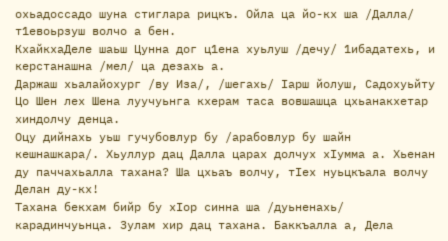охьадоссадо шуна стиглара рицкъ. Ойла ца йо-кх ша /Далла/ т1евоьрзуш волчо а бен.
КхайкхаДеле шаьш Цунна дог ц1ена хуьлуш /дечу/ 1ибадатехь, и керстанашна /мел/ ца дезахь а.
Даржаш хьалайохург /ву Иза/‚ /шегахь/ Iарш йолуш‚ Садохуьйту Цо Шен лех Шена луучуьнга кхерам таса вовшашца цхьанакхетар хиндолчу денца.
Оцу дийнахь уьш гучубовлур бу /арабовлур бу шайн кешнашкара/. Хьуллур дац Далла царах долчух хIумма а. Хьенан ду паччахьалла тахана? Ша цхьаъ волчу‚ тIех нуьцкъала волчу Делан ду-кх!
Тахана бекхам бийр бу хIор синна ша /дуьненахь/ карадинчуьнца. Зулам хир дац тахана. Баккъалла а, Дела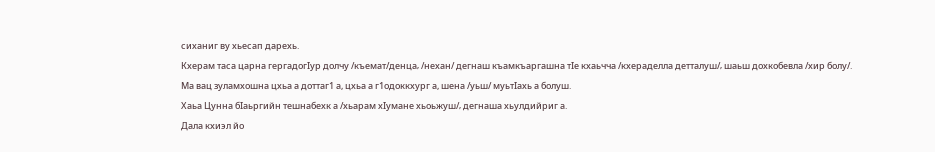сиханиг ву хьесап дарехь.
Кхерам таса царна гергадогIур долчу /къемат/денца‚ /нехан/ дегнаш къамкъаргашна тIе кхаьчча /кхераделла детталуш/‚ шаьш дохкобевла /хир болу/. Ма вац зуламхошна цхьа а доттаг1 а, цхьа а г1одоккхург а, шена /уьш/ муьтIахь а болуш.
Хаьа Цунна бIаьргийн тешнабехк а /хьарам хIумане хьоьжуш/‚ дегнаша хьулдийриг а.
Дала кхиэл йо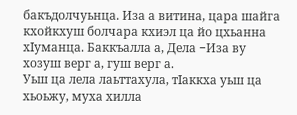бакъдолчуьнца. Иза а витина, цара шайга кхойкхуш болчара кхиэл ца йо цхьанна хIуманца. Баккъалла а, Дела −Иза ву хозуш верг а‚ гуш верг а.
Уьш ца лела лаьттахула‚ тIаккха уьш ца хьоьжу, муха хилла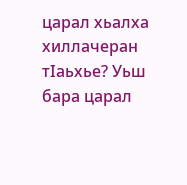царал хьалха хиллачеран тIаьхье? Уьш бара царал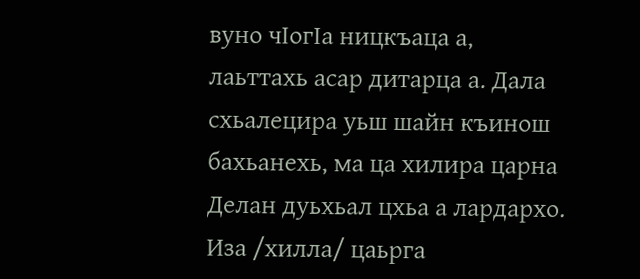вуно чIогIа ницкъаца а‚ лаьттахь асар дитарца а. Дала схьалецира уьш шайн къинош бахьанехь‚ ма ца хилира царна Делан дуьхьал цхьа а лардархо.
Иза /хилла/ цаьрга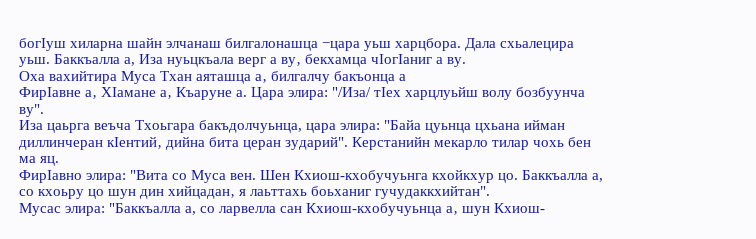богIуш хиларна шайн элчанаш билгалонашца −цара уьш харцбора. Дала схьалецира уьш. Баккъалла а, Иза нуьцкъала верг а ву‚ бекхамца чIогIаниг а ву.
Оха вахийтира Муса Тхан аяташца а‚ билгалчу бакъонца а
ФирIавне а‚ ХIамане а‚ Къаруне а. Цара элира: "/Иза/ тIех харцлуьйш волу бозбуунча ву".
Иза цаьрга веъча Тхоьгара бакъдолчуьнца, цара элира: "Байа цуьнца цхьана ийман диллинчеран кIентий‚ дийна бита церан зударий". Керстанийн мекарло тилар чохь бен ма яц.
ФирIавно элира: "Вита со Муса вен. Шен Кхиош-кхобучуьнга кхойкхур цо. Баккъалла а, со кхоьру цо шун дин хийцадан‚ я лаьттахь боьханиг гучудаккхийтан".
Мусас элира: "Баккъалла а, со ларвелла сан Кхиош-кхобучуьнца а‚ шун Кхиош-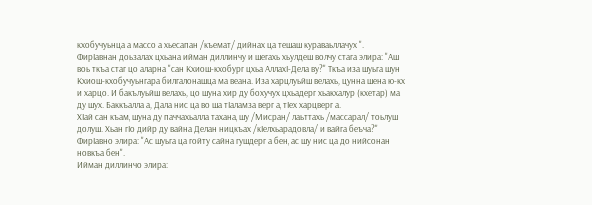кхобучуьнца а массо а хьесапан /къемат/ дийнах ца тешаш кураваьллачух ".
ФирIавнан доьзалах цхьана ийман диллинчу и шегахь хьулдеш волчу стага элира: "Аш воь ткъа стаг цо аларна "сан Кхиош-кхобург цхьа АллахI-Дела ву?" Ткъа иза шуьга шун Кхиош-кхобучуьнгара билгалонашца ма веана. Иза харцлуьйш велахь, цунна шена ю-кх и харцо. И бакълуьйш велахь, цо шуна хир ду бохучух цхьадерг хьакхалур (кхетар) ма ду шух. Баккъалла а, Дала нис ца во ша тIаламза верг а‚ тIех харцверг а.
ХIай сан къам‚ шуна ду паччахьалла тахана‚ шу /Мисран/ лаьттахь /массарал/ тоьлуш долуш. Хьан гIо дийр ду вайна Делан ницкъах /кIелхьарадовла/ и вайга беъча?" ФирIавно элира: "Ас шуьга ца гойту сайна гушдерг а бен‚ ас шу нис ца до нийсонан новкъа бен".
Ийман диллинчо элира: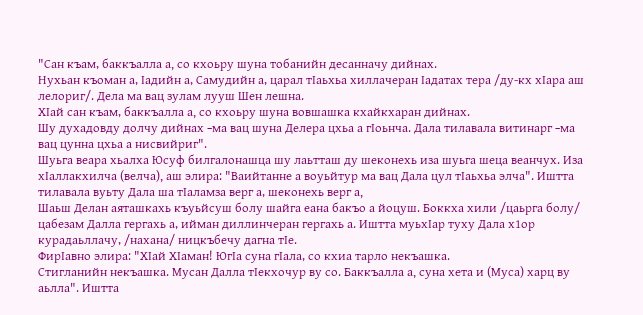"Сан къам‚ баккъалла а, со кхоьру шуна тобанийн десанначу дийнах.
Нухьан къоман а‚ Iадийн а‚ Самудийн а‚ царал тIаьхьа хиллачеран Iадатах тера /ду-кх хIара аш лелориг/. Дела ма вац зулам лууш Шен лешна.
ХIай сан къам‚ баккъалла а, со кхоьру шуна вовшашка кхайкхаран дийнах.
Шу духадовду долчу дийнах −ма вац шуна Делера цхьа а гIоьнча. Дала тилавала витинарг −ма вац цунна цхьа а нисвийриг".
Шуьга веара хьалха Юсуф билгалонашца шу лаьтташ ду шеконехь иза шуьга шеца веанчух. Иза хIаллакхилча (велча), аш элира: "Ваийтанне а воуьйтур ма вац Дала цул тIаьхьа элча". Иштта тилавала вуьту Дала ша тIаламза верг а‚ шеконехь верг а,
Шаьш Делан аяташкахь къуьйсуш болу шайга еана бакъо а йоцуш. Боккха хили /цаьрга болу/ цабезам Далла гергахь а‚ ийман диллинчеран гергахь а. Иштта муьхIар туху Дала х1ор курадаьллачу‚ /нахана/ ницкъбечу дагна тIе.
ФирIавно элира: "ХIай ХIаман! ЮгIа суна гIала‚ со кхиа тарло некъашка.
Стигланийн некъашка. Мусан Далла тIекхочур ву со. Баккъалла а, суна хета и (Муса) харц ву аьлла". Иштта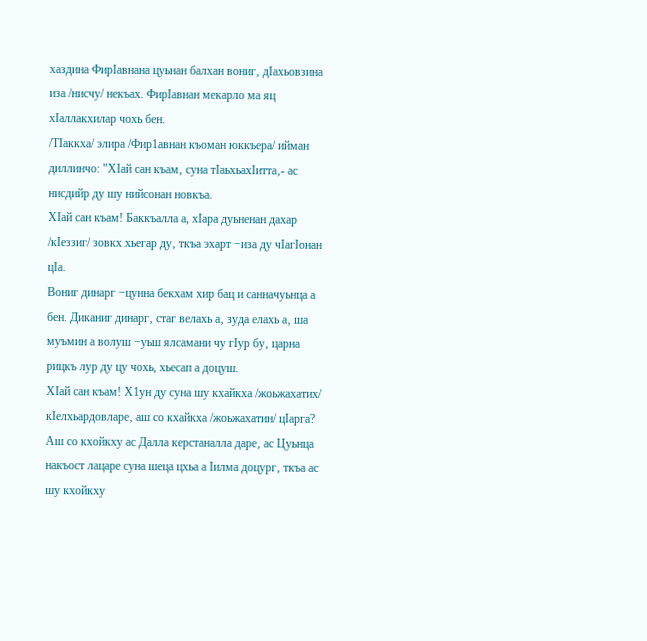хаздина ФирIавнана цуьнан балхан вониг‚ дIахьовзина иза /нисчу/ некъах. ФирIавнан мекарло ма яц хIаллакхилар чохь бен.
/ТIаккха/ элира /Фир1авнан къоман юккъера/ ийман диллинчо: "ХIай сан къам‚ суна тIаьхьахIитта‚- ас нисдийр ду шу нийсонан новкъа.
ХIай сан къам! Баккъалла а, хIара дуьненан дахар /кIеззиг/ зовкх хьегар ду‚ ткъа эхарт −иза ду чIагIонан цIа.
Вониг динарг −цунна бекхам хир бац и санначуьнца а бен. Диканиг динарг‚ стаг велахь а‚ зуда елахь а‚ ша муъмин а волуш −уьш ялсамани чу гIур бу‚ царна рицкъ лур ду цу чохь, хьесап а доцуш.
ХIай сан къам! Х1ун ду суна шу кхайкха /жоьжахатих/ кIелхьардовларе‚ аш со кхайкха /жоьжахатин/ цIарга?
Аш со кхойкху ас Далла керстаналла даре‚ ас Цуьнца накъост лацаре суна шеца цхьа а Iилма доцург‚ ткъа ас шу кхойкху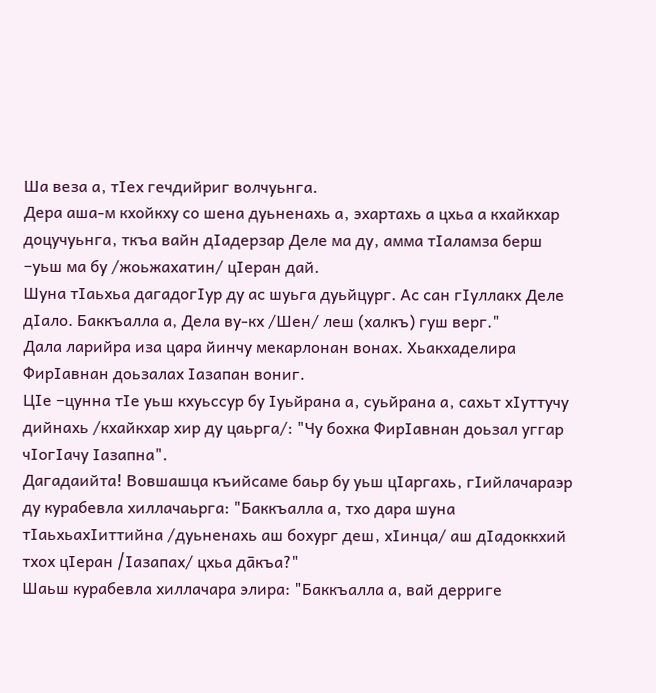Ша веза а‚ тIех гечдийриг волчуьнга.
Дера аша-м кхойкху со шена дуьненахь а‚ эхартахь а цхьа а кхайкхар доцучуьнга‚ ткъа вайн дIадерзар Деле ма ду‚ амма тIаламза берш −уьш ма бу /жоьжахатин/ цIеран дай.
Шуна тIаьхьа дагадогIур ду ас шуьга дуьйцург. Ас сан гIуллакх Деле дIало. Баккъалла а, Дела ву-кх /Шен/ леш (халкъ) гуш верг."
Дала ларийра иза цара йинчу мекарлонан вонах. Хьакхаделира ФирIавнан доьзалах Iазапан вониг.
ЦIе −цунна тIе уьш кхуьссур бу Iуьйрана а‚ суьйрана а‚ сахьт хIуттучу дийнахь /кхайкхар хир ду цаьрга/: "Чу бохка ФирIавнан доьзал уггар чIогIачу Iазапна".
Дагадаийта! Вовшашца къийсаме баьр бу уьш цIаргахь‚ гIийлачараэр ду курабевла хиллачаьрга: "Баккъалла а, тхо дара шуна тIаьхьахIиттийна /дуьненахь аш бохург деш‚ хIинца/ аш дIадоккхий тхох цIеран /Iазапах/ цхьа дāкъа?"
Шаьш курабевла хиллачара элира: "Баккъалла а, вай дерриге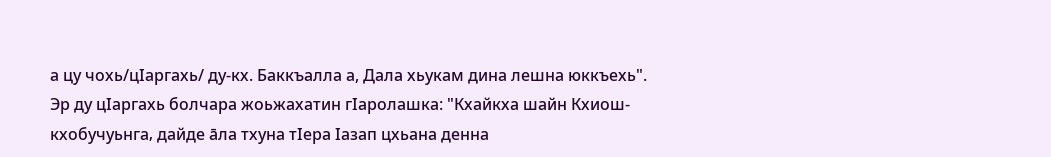а цу чохь/цIаргахь/ ду-кх. Баккъалла а, Дала хьукам дина лешна юккъехь".
Эр ду цIаргахь болчара жоьжахатин гIаролашка: "Кхайкха шайн Кхиош-кхобучуьнга‚ дайде āла тхуна тIера Iазап цхьана денна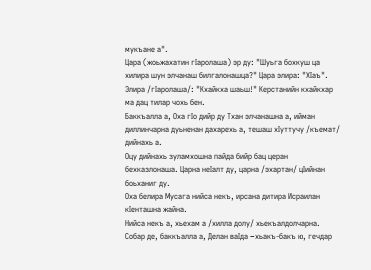мукъане а".
Цара (жоьжахатин гIаролаша) эр ду: "Шуьга бохкуш ца хилира шун элчанаш билгалонашца?" Цара элира: "ХIаъ". Элира /гIаролаша/: "Кхайкха шаьш!" Керстанийн кхайкхар ма дац тилар чохь бен.
Баккъалла а, Оха гIо дийр ду Тхан элчанашна а‚ ийман диллинчарна дуьненан дахарехь а‚ тешаш хIуттучу /къемат/ дийнахь а.
Оцу дийнахь зуламхошна пайда бийр бац церан бехказлонаша. Царна неIалт ду‚ царна /эхартан/ цIийнан боьханиг ду.
Оха белира Мусага нийса некъ‚ ирсана дитира Исраилан кIенташна жайна.
Нийса некъ а‚ хьехам а /хилла долу/ хьекъалдолчарна.
Собар де‚ баккъалла а, Делан ваIда −хьакъ-бакъ ю‚ гечдар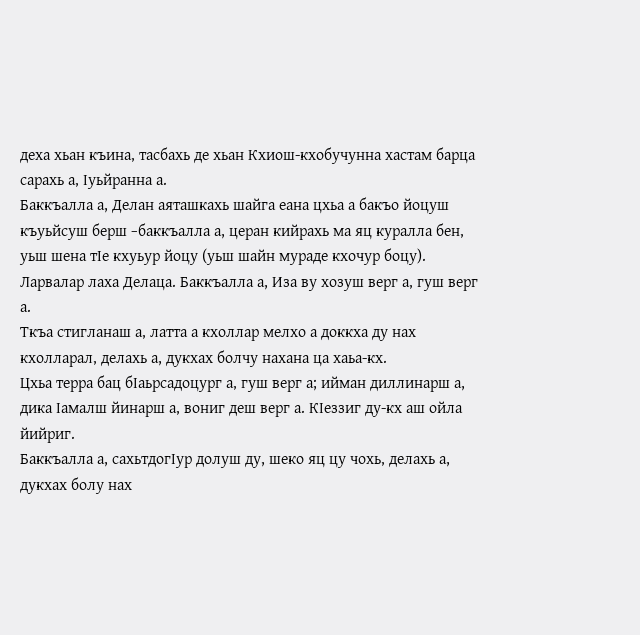деха хьан къина‚ тасбахь де хьан Кхиош-кхобучунна хастам барца сарахь а‚ Iуьйранна а.
Баккъалла а, Делан аяташкахь шайга еана цхьа а бакъо йоцуш къуьйсуш берш −баккъалла а, церан кийрахь ма яц куралла бен‚ уьш шена тIе кхуьур йоцу (уьш шайн мураде кхочур боцу). Ларвалар лаха Делаца. Баккъалла а, Иза ву хозуш верг а‚ гуш верг а.
Ткъа стигланаш а‚ латта а кхоллар мелхо а доккха ду нах кхолларал‚ делахь а, дукхах болчу нахана ца хаьа-кх.
Цхьа терра бац бIаьрсадоцург а‚ гуш верг а; ийман диллинарш а, дика Iамалш йинарш а‚ вониг деш верг а. КIеззиг ду-кх аш ойла йийриг.
Баккъалла а, сахьтдогIур долуш ду, шеко яц цу чохь‚ делахь а, дукхах болу нах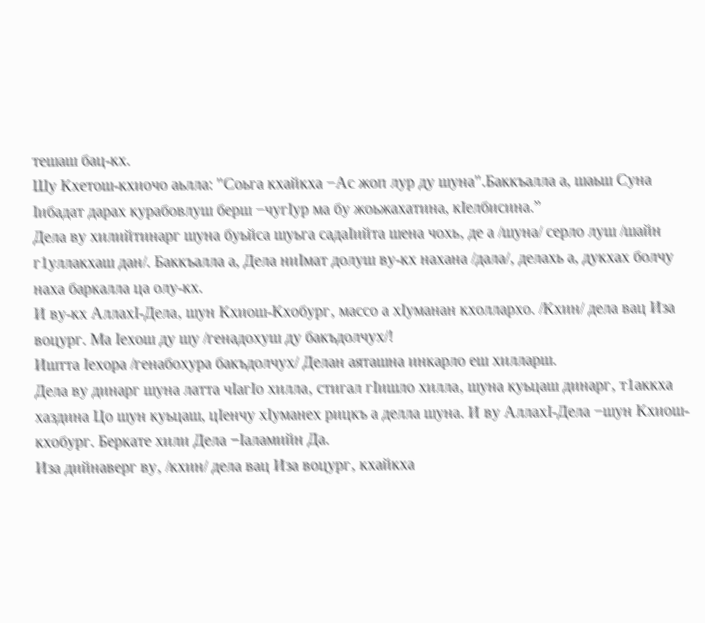тешаш бац-кх.
Шу Кхетош-кхиочо аьлла: "Соьга кхайкха −Ас жоп лур ду шуна".Баккъалла а, шаьш Суна Iибадат дарах курабовлуш берш −чугIур ма бу жоьжахатина, кIелбисина.”
Дела ву хилийтинарг шуна буьйса шуьга садаIийта шена чохь‚ де а /шуна/ серло луш /шайн г1уллакхаш дан/. Баккъалла а, Дела ниIмат долуш ву-кх нахана /дала/‚ делахь а, дукхах болчу наха баркалла ца олу-кх.
И ву-кх АллахI-Дела‚ шун Кхиош-Кхобург‚ массо а хIуманан кхоллархо. /Кхин/ дела вац Иза воцург. Ма Iехош ду шу /генадохуш ду бакъдолчух/!
Иштта Iехора /генабохура бакъдолчух/ Делан аяташна инкарло еш хилларш.
Дела ву динарг шуна латта чIагIо хилла‚ стигал гIишло хилла‚ шуна куьцаш динарг‚ т1аккха хаздина Цо шун куьцаш, цIенчу хIуманех рицкъ а делла шуна. И ву АллахI-Дела −шун Кхиош-кхобург. Беркате хили Дела −Iаламийн Да.
Иза дийнаверг ву‚ /кхин/ дела вац Иза воцург‚ кхайкха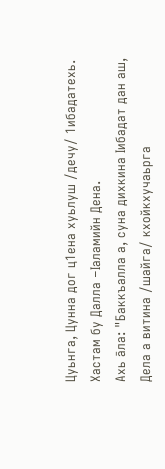Цуьнга‚ Цунна дог ц1ена хуьлуш /дечу/ 1ибадатехь. Хастам бу Далла −Iаламийн Дена.
Ахь āла: "Баккъалла а, суна дихкина Iибадат дан аш, Дела а витина /шайга/ кхойкхучаьрга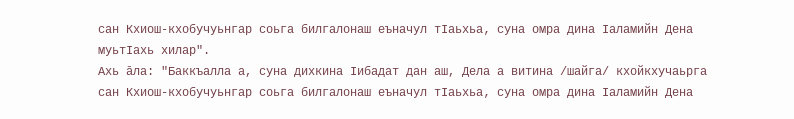сан Кхиош-кхобучуьнгар соьга билгалонаш еъначул тIаьхьа‚ суна омра дина Iаламийн Дена муьтIахь хилар".
Ахь āла: "Баккъалла а, суна дихкина Iибадат дан аш, Дела а витина /шайга/ кхойкхучаьрга сан Кхиош-кхобучуьнгар соьга билгалонаш еъначул тIаьхьа‚ суна омра дина Iаламийн Дена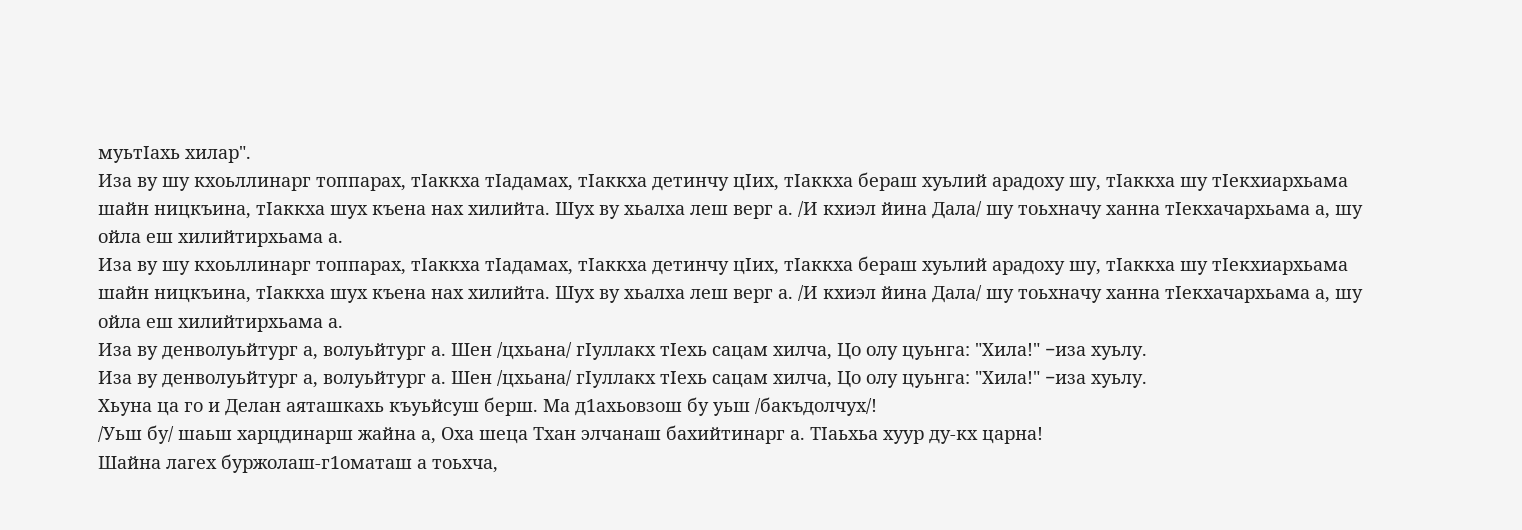муьтIахь хилар".
Иза ву шу кхоьллинарг топпарах‚ тIаккха тIадамах‚ тIаккха детинчу цIих‚ тIаккха бераш хуьлий арадоху шу‚ тIаккха шу тIекхиархьама шайн ницкъина‚ тIаккха шух къена нах хилийта. Шух ву хьалха леш верг а. /И кхиэл йина Дала/ шу тоьхначу ханна тIекхачархьама а, шу ойла еш хилийтирхьама а.
Иза ву шу кхоьллинарг топпарах‚ тIаккха тIадамах‚ тIаккха детинчу цIих‚ тIаккха бераш хуьлий арадоху шу‚ тIаккха шу тIекхиархьама шайн ницкъина‚ тIаккха шух къена нах хилийта. Шух ву хьалха леш верг а. /И кхиэл йина Дала/ шу тоьхначу ханна тIекхачархьама а, шу ойла еш хилийтирхьама а.
Иза ву денволуьйтург а‚ волуьйтург а. Шен /цхьана/ гIуллакх тIехь сацам хилча‚ Цо олу цуьнга: "Хила!" −иза хуьлу.
Иза ву денволуьйтург а‚ волуьйтург а. Шен /цхьана/ гIуллакх тIехь сацам хилча‚ Цо олу цуьнга: "Хила!" −иза хуьлу.
Хьуна ца го и Делан аяташкахь къуьйсуш берш. Ма д1ахьовзош бу уьш /бакъдолчух/!
/Уьш бу/ шаьш харцдинарш жайна а‚ Оха шеца Тхан элчанаш бахийтинарг а. ТIаьхьа хуур ду-кх царна!
Шайна лагех буржолаш-г1оматаш а тоьхча‚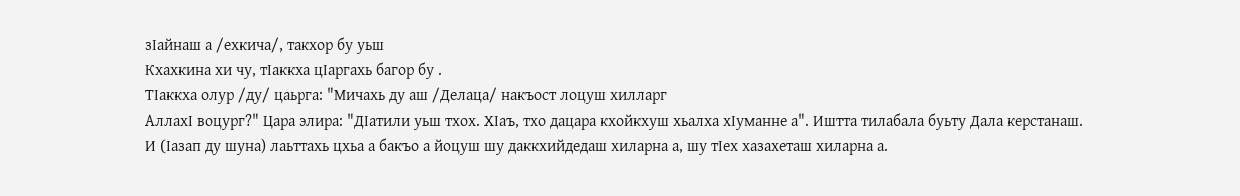зIайнаш а /ехкича/, такхор бу уьш
Кхахкина хи чу‚ тIаккха цIаргахь багор бу .
ТIаккха олур /ду/ цаьрга: "Мичахь ду аш /Делаца/ накъост лоцуш хилларг
АллахI воцург?" Цара элира: "ДIатили уьш тхох. ХIаъ‚ тхо дацара кхойкхуш хьалха хIуманне а". Иштта тилабала буьту Дала керстанаш.
И (Iазап ду шуна) лаьттахь цхьа а бакъо а йоцуш шу даккхийдедаш хиларна а‚ шу тIех хазахеташ хиларна а.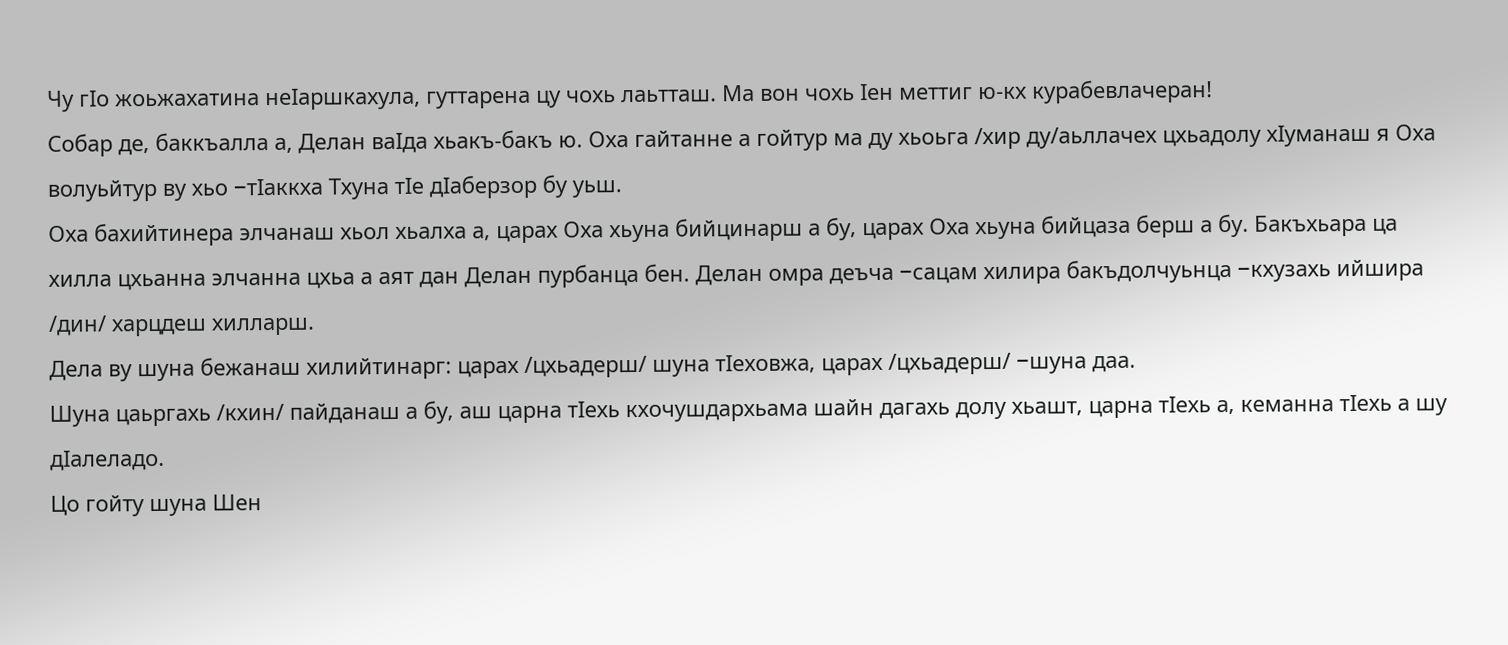Чу гIо жоьжахатина неIаршкахула, гуттарена цу чохь лаьтташ. Ма вон чохь Iен меттиг ю-кх курабевлачеран!
Собар де‚ баккъалла а, Делан ваIда хьакъ-бакъ ю. Оха гайтанне а гойтур ма ду хьоьга /хир ду/аьллачех цхьадолу хIуманаш я Оха волуьйтур ву хьо −тIаккха Тхуна тIе дIаберзор бу уьш.
Оха бахийтинера элчанаш хьол хьалха а‚ царах Оха хьуна бийцинарш а бу‚ царах Оха хьуна бийцаза берш а бу. Бакъхьара ца хилла цхьанна элчанна цхьа а аят дан Делан пурбанца бен. Делан омра деъча −сацам хилира бакъдолчуьнца −кхузахь ийшира /дин/ харцдеш хилларш.
Дела ву шуна бежанаш хилийтинарг: царах /цхьадерш/ шуна тIеховжа‚ царах /цхьадерш/ −шуна даа.
Шуна цаьргахь /кхин/ пайданаш а бу‚ аш царна тIехь кхочушдархьама шайн дагахь долу хьашт‚ царна тIехь а‚ кеманна тIехь а шу дIалеладо.
Цо гойту шуна Шен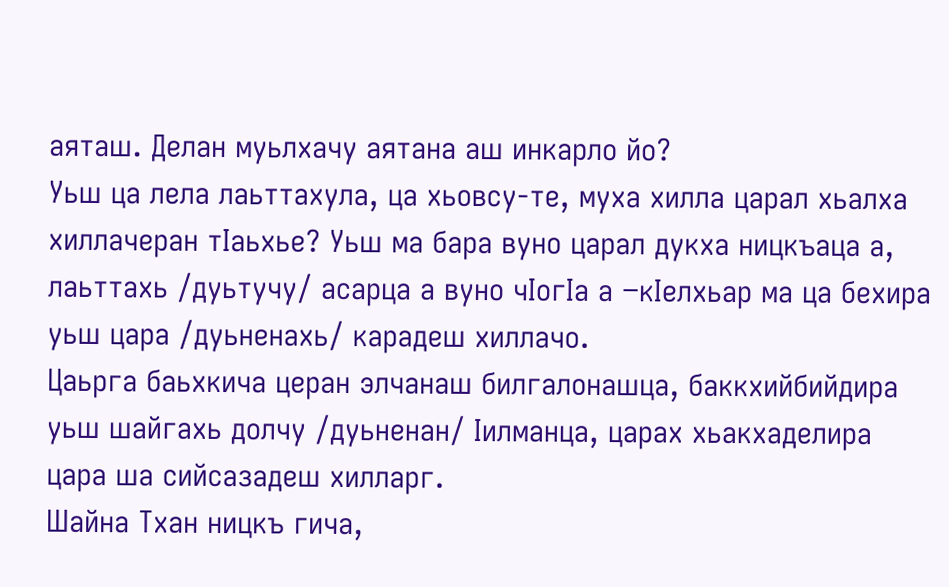аяташ. Делан муьлхачу аятана аш инкарло йо?
Уьш ца лела лаьттахула‚ ца хьовсу-те‚ муха хилла царал хьалха хиллачеран тIаьхье? Уьш ма бара вуно царал дукха ницкъаца а‚ лаьттахь /дуьтучу/ асарца а вуно чIогIа а −кIелхьар ма ца бехира уьш цара /дуьненахь/ карадеш хиллачо.
Цаьрга баьхкича церан элчанаш билгалонашца‚ баккхийбийдира уьш шайгахь долчу /дуьненан/ Iилманца‚ царах хьакхаделира цара ша сийсазадеш хилларг.
Шайна Тхан ницкъ гича‚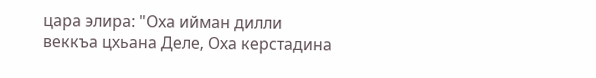цара элира: "Оха ийман дилли веккъа цхьана Деле‚ Оха керстадина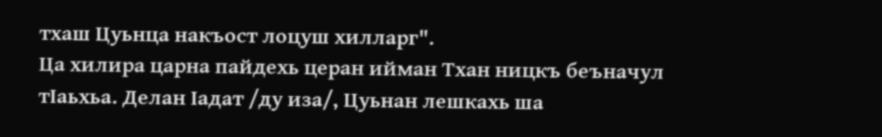тхаш Цуьнца накъост лоцуш хилларг".
Ца хилира царна пайдехь церан ийман Тхан ницкъ беъначул тIаьхьа. Делан Iадат /ду иза/‚ Цуьнан лешкахь ша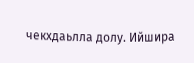чекхдаьлла долу. Ийшира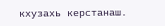кхузахь керстанаш.